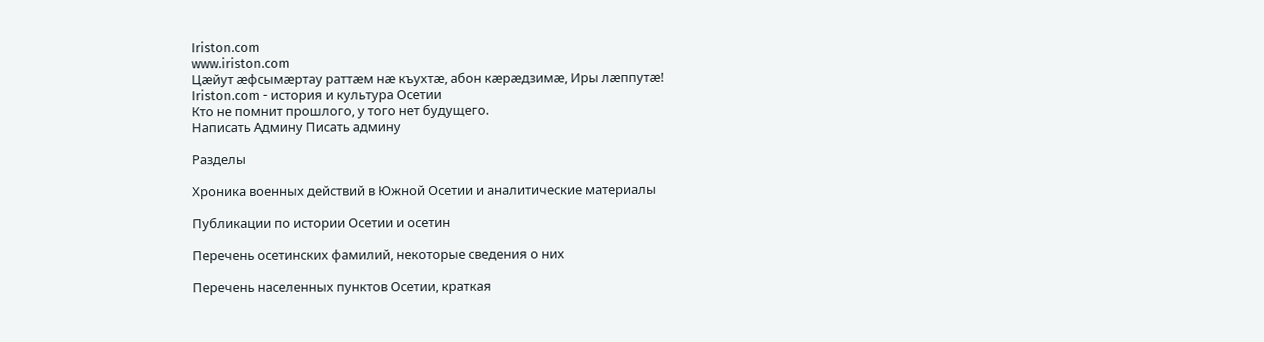Iriston.com
www.iriston.com
Цæйут æфсымæртау раттæм нæ къухтæ, абон кæрæдзимæ, Иры лæппутæ!
Iriston.com - история и культура Осетии
Кто не помнит прошлого, у того нет будущего.
Написать Админу Писать админу

Разделы

Хроника военных действий в Южной Осетии и аналитические материалы

Публикации по истории Осетии и осетин

Перечень осетинских фамилий, некоторые сведения о них

Перечень населенных пунктов Осетии, краткая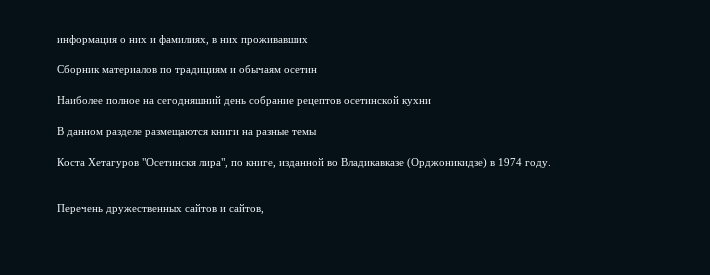информация о них и фамилиях, в них проживавших

Сборник материалов по традициям и обычаям осетин

Наиболее полное на сегодняшний день собрание рецептов осетинской кухни

В данном разделе размещаются книги на разные темы

Коста Хетагуров "Осетинскя лира", по книге, изданной во Владикавказе (Орджоникидзе) в 1974 году.


Перечень дружественных сайтов и сайтов,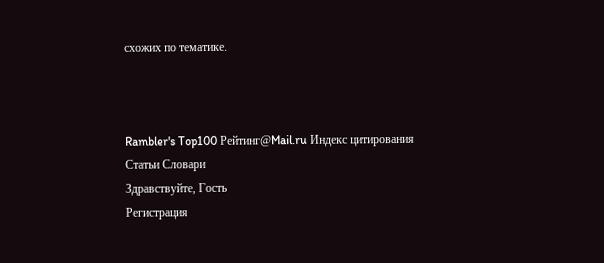схожих по тематике.



Rambler's Top100 Рейтинг@Mail.ru Индекс цитирования
Статьи Словари
Здравствуйте, Гость
Регистрация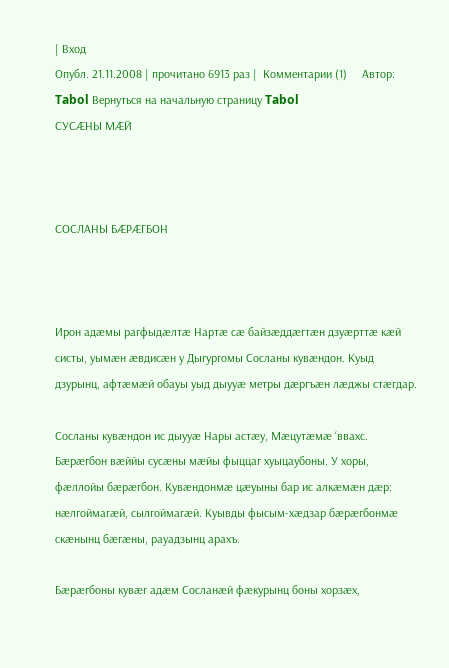| Вход
Опубл. 21.11.2008 | прочитано 6913 раз |  Комментарии (1)     Автор: Tabol Вернуться на начальную страницу Tabol
СУСÆНЫ МÆЙ



СОСЛАНЫ БÆРÆГБОН



Ирон адæмы рагфыдæлтæ Нартæ сæ байзæддæгтæн дзуæрттæ кæй систы, уымæн æвдисæн у Дыгургомы Сосланы кувæндон. Куыд дзурынц, афтæмæй обауы уыд дыууæ метры дæргъæн лæджы стæгдар.

Сосланы кувæндон ис дыууæ Нары астæу, Mæцутæмæ ‘ввахс. Бæрæгбон вæййы сусæны мæйы фыццаг хуыцаубоны. У хоры, фæллойы бæрæгбон. Кувæндонмæ цæуыны бар ис алкæмæн дæр: нæлгоймагæй, сылгоймагæй. Куывды фысым-хæдзар бæрæгбонмæ скæнынц бæгæны, рауадзынц арахъ.

Бæрæгбоны кувæг адæм Сосланæй фæкурынц боны хорзæх,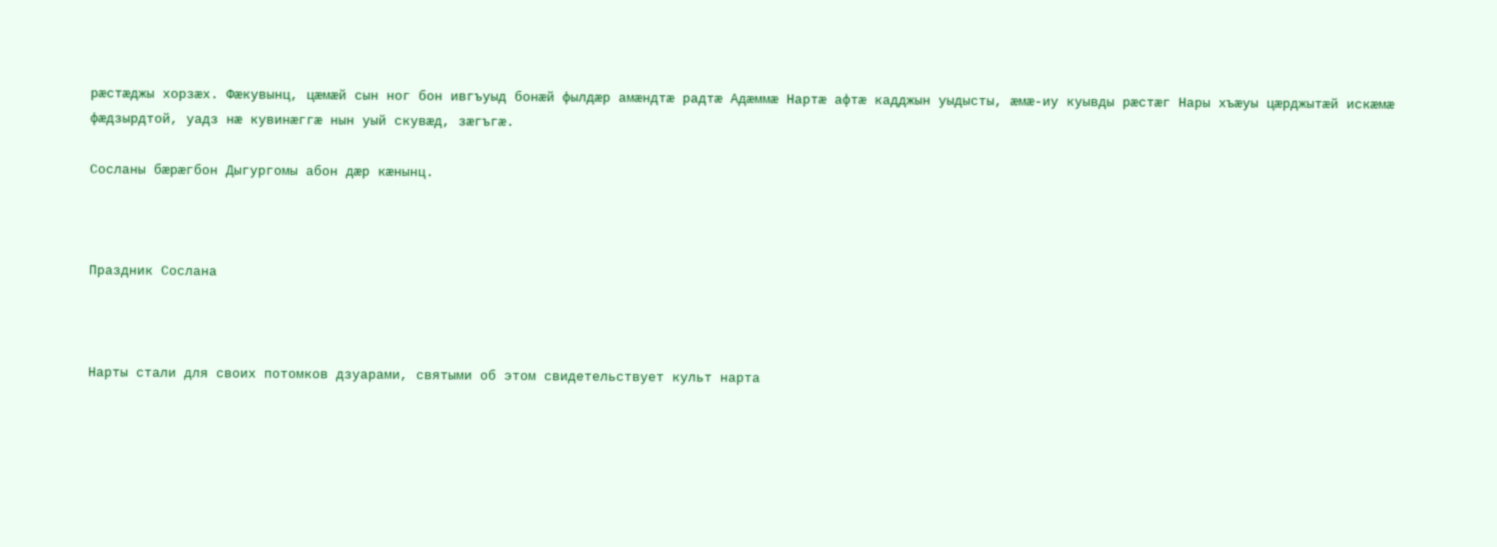рæстæджы хорзæх. Фæкувынц, цæмæй сын ног бон ивгъуыд бонæй фылдæр амæндтæ радтæ Адæммæ Нартæ афтæ кадджын уыдысты, æмæ-иу куывды рæстæг Нары хъæуы цæрджытæй искæмæ фæдзырдтой, уадз нæ кувинæггæ нын уый скувæд, зæгъгæ.

Сосланы бæрæгбон Дыгургомы абон дæр кæнынц.



Праздник Сослана



Нарты стали для своих потомков дзуарами, святыми об этом свидетельствует культ нарта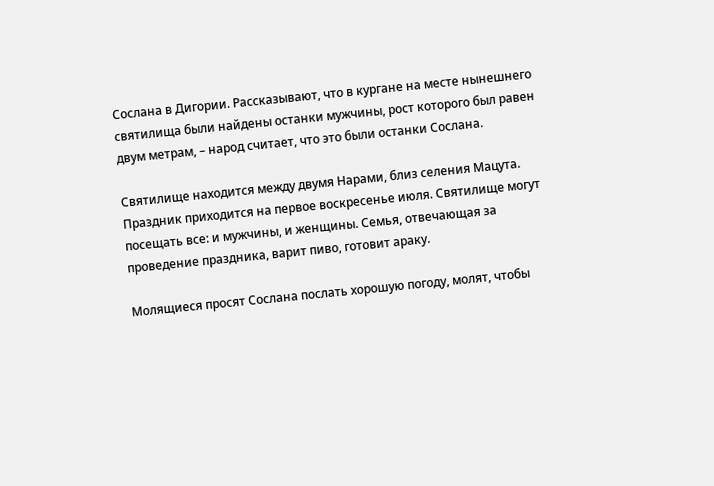Сослана в Дигории. Рассказывают, что в кургане на месте нынешнего святилища были найдены останки мужчины, рост которого был равен двум метрам, – народ считает, что это были останки Сослана.

Святилище находится между двумя Нарами, близ селения Мацута. Праздник приходится на первое воскресенье июля. Святилище могут посещать все: и мужчины, и женщины. Семья, отвечающая за проведение праздника, варит пиво, готовит араку.

Молящиеся просят Сослана послать хорошую погоду, молят, чтобы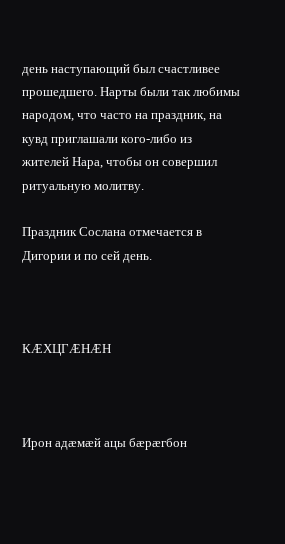день наступающий был счастливее прошедшего. Нарты были так любимы народом, что часто на праздник, на кувд приглашали кого-либо из жителей Нара, чтобы он совершил ритуальную молитву.

Праздник Сослана отмечается в Дигории и по сей день.



КÆХЦГÆНÆН



Ирон адæмæй ацы бæрæгбон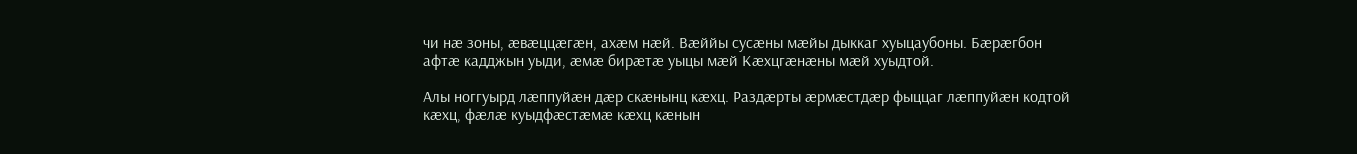чи нæ зоны, æвæццæгæн, ахæм нæй. Вæййы сусæны мæйы дыккаг хуыцаубоны. Бæрæгбон афтæ кадджын уыди, æмæ бирæтæ уыцы мæй Кæхцгæнæны мæй хуыдтой.

Алы ноггуырд лæппуйæн дæр скæнынц кæхц. Раздæрты æрмæстдæр фыццаг лæппуйæн кодтой кæхц, фæлæ куыдфæстæмæ кæхц кæнын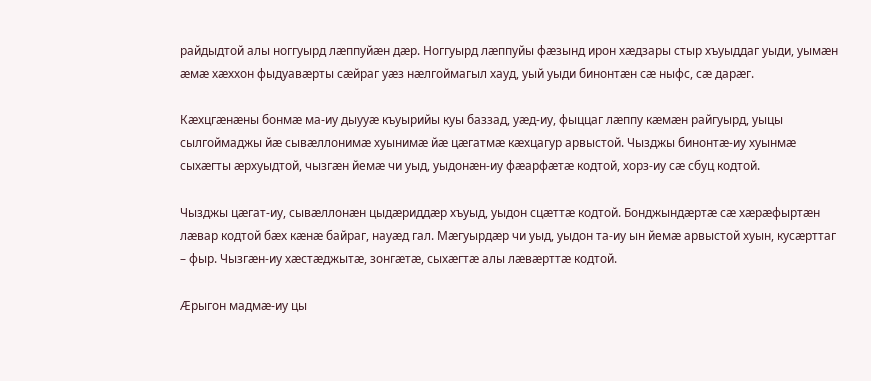райдыдтой алы ноггуырд лæппуйæн дæр. Ноггуырд лæппуйы фæзынд ирон хæдзары стыр хъуыддаг уыди, уымæн æмæ хæххон фыдуавæрты сæйраг уæз нæлгоймагыл хауд, уый уыди бинонтæн сæ ныфс, сæ дарæг.

Кæхцгæнæны бонмæ ма-иу дыууæ къуырийы куы баззад, уæд-иу, фыццаг лæппу кæмæн райгуырд, уыцы сылгоймаджы йæ сывæллонимæ хуынимæ йæ цæгатмæ кæхцагур арвыстой. Чызджы бинонтæ-иу хуынмæ сыхæгты æрхуыдтой, чызгæн йемæ чи уыд, уыдонæн-иу фæарфæтæ кодтой, хорз-иу сæ сбуц кодтой.

Чызджы цæгат-иу, сывæллонæн цыдæриддæр хъуыд, уыдон сцæттæ кодтой. Бонджындæртæ сæ хæрæфыртæн лæвар кодтой бæх кæнæ байраг, науæд гал. Mæгуырдæр чи уыд, уыдон та-иу ын йемæ арвыстой хуын, кусæрттаг – фыр. Чызгæн-иу хæстæджытæ, зонгæтæ, сыхæгтæ алы лæвæрттæ кодтой.

Æрыгон мадмæ-иу цы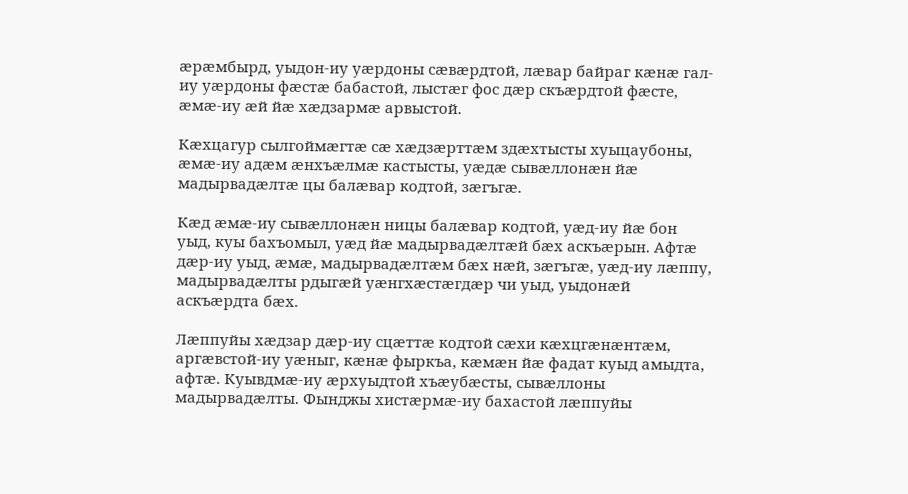æрæмбырд, уыдон-иу уæрдоны сæвæрдтой, лæвар байраг кæнæ гал-иу уæрдоны фæстæ бабастой, лыстæг фос дæр скъæрдтой фæсте, æмæ-иу æй йæ хæдзармæ арвыстой.

Кæхцагур сылгоймæгтæ сæ хæдзæрттæм здæхтысты хуыцаубоны, æмæ-иу адæм æнхъæлмæ кастысты, уæдæ сывæллонæн йæ мадырвадæлтæ цы балæвар кодтой, зæгъгæ.

Кæд æмæ-иу сывæллонæн ницы балæвар кодтой, уæд-иу йæ бон уыд, куы бахъомыл, уæд йæ мадырвадæлтæй бæх аскъæрын. Афтæ дæр-иу уыд, æмæ, мадырвадæлтæм бæх нæй, зæгъгæ, уæд-иу лæппу, мадырвадæлты рдыгæй уæнгхæстæгдæр чи уыд, уыдонæй аскъæрдта бæх.

Лæппуйы хæдзар дæр-иу сцæттæ кодтой сæхи кæхцгæнæнтæм, аргæвстой-иу уæныг, кæнæ фыркъа, кæмæн йæ фадат куыд амыдта, афтæ. Куывдмæ-иу æрхуыдтой хъæубæсты, сывæллоны мадырвадæлты. Фынджы хистæрмæ-иу бахастой лæппуйы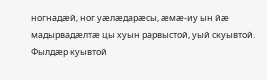ногнадæй, ног уæлæдарæсы, æмæ-иу ын йæ мадырвадæлтæ цы хуын рарвыстой, уый скуывтой. Фылдæр куывтой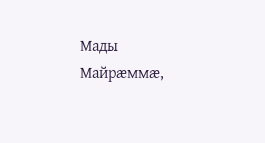Мады Майрæммæ,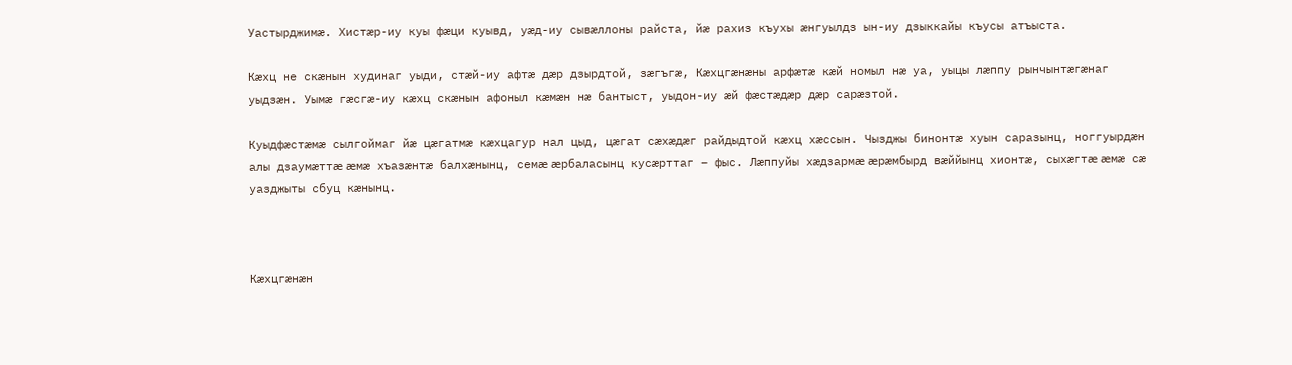Уастырджимæ. Хистæр-иу куы фæци куывд, уæд-иу сывæллоны райста, йæ рахиз къухы æнгуылдз ын-иу дзыккайы къусы атъыста.

Кæхц не скæнын худинаг уыди, стæй-иу афтæ дæр дзырдтой, зæгъгæ, Кæхцгæнæны арфæтæ кæй номыл нæ уа, уыцы лæппу рынчынтæгæнаг уыдзæн. Уымæ гæсгæ-иу кæхц скæнын афоныл кæмæн нæ бантыст, уыдон-иу æй фæстæдæр дæр сарæзтой.

Куыдфæстæмæ сылгоймаг йæ цæгатмæ кæхцагур нал цыд, цæгат сæхæдæг райдыдтой кæхц хæссын. Чызджы бинонтæ хуын саразынц, ноггуырдæн алы дзаумæттæ æмæ хъазæнтæ балхæнынц, семæ æрбаласынц кусæрттаг – фыс. Лæппуйы хæдзармæ æрæмбырд вæййынц хионтæ, сыхæгтæ æмæ сæ уазджыты сбуц кæнынц.



Кæхцгæнæн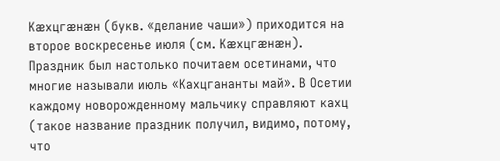Кæхцгæнæн (букв. «делание чаши») приходится на второе воскресенье июля (см. Кæхцгæнæн). Праздник был настолько почитаем осетинами, что многие называли июль «Кахцгананты май». В Осетии каждому новорожденному мальчику справляют кахц (такое название праздник получил, видимо, потому, что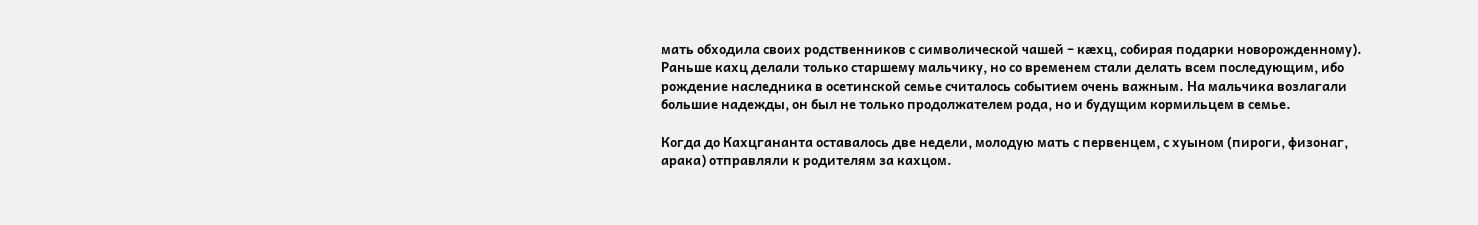мать обходила своих родственников с символической чашей – кæхц, собирая подарки новорожденному). Раньше кахц делали только старшему мальчику, но со временем стали делать всем последующим, ибо рождение наследника в осетинской семье считалось событием очень важным. На мальчика возлагали большие надежды, он был не только продолжателем рода, но и будущим кормильцем в семье.

Когда до Кахцгананта оставалось две недели, молодую мать с первенцем, с хуыном (пироги, физонаг, арака) отправляли к родителям за кахцом.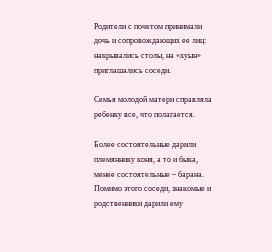Родители с почетом принимали дочь и сопровождающих ее лиц: накрывались столы, на «хуын» приглашались соседи.

Семья молодой матери справляла ребенку все, что полагается.

Более состоятельные дарили племяннику коня, а то и быка, менее состоятельные – барана. Помимо этого соседи, знакомые и родственники дарили ему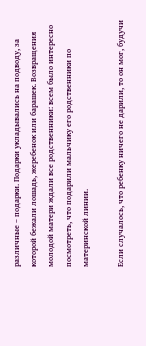различные – подарки. Подарки укладывались на подводу, за которой бежали лошадь, жеребенок или барашек. Возвращения молодой матери ждали все родственники: всем было интересно посмотреть, что подарили мальчику его родственники по материнской линии.

Если случалось, что ребенку ничего не дарили, то он мог, будучи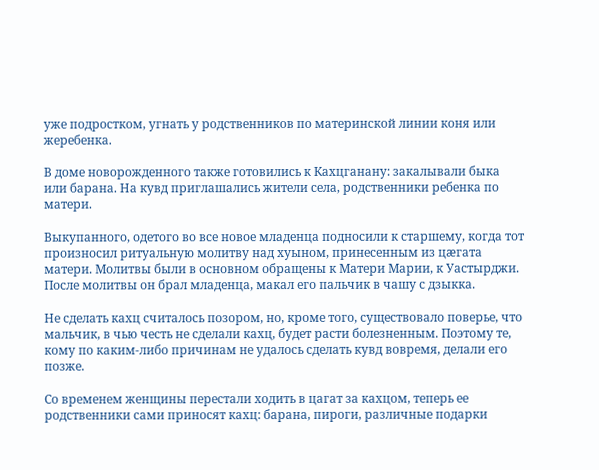уже подростком, угнать у родственников по материнской линии коня или жеребенка.

В доме новорожденного также готовились к Кахцганану: закалывали быка или барана. На кувд приглашались жители села, родственники ребенка по матери.

Выкупанного, одетого во все новое младенца подносили к старшему, когда тот произносил ритуальную молитву над хуыном, принесенным из цæгата матери. Молитвы были в основном обращены к Матери Марии, к Уастырджи. После молитвы он брал младенца, макал его пальчик в чашу с дзыкка.

Не сделать кахц считалось позором, но, кроме того, существовало поверье, что мальчик, в чью честь не сделали кахц, будет расти болезненным. Поэтому те, кому по каким-либо причинам не удалось сделать кувд вовремя, делали его позже.

Со временем женщины перестали ходить в цагат за кахцом, теперь ее родственники сами приносят кахц: барана, пироги, различные подарки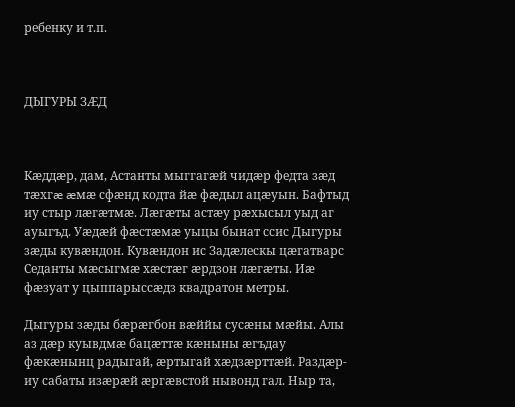ребенку и т.п.



ДЫГУРЫ ЗÆД



Кæддæр, дам, Астанты мыггагæй чидæр федта зæд тæхгæ æмæ сфæнд кодта йæ фæдыл ацæуын. Бафтыд иу стыр лæгæтмæ. Лæгæты астæу рæхысыл уыд аг ауыгъд. Уæдæй фæстæмæ уыцы бынат ссис Дыгуры зæды кувæндон. Кувæндон ис Задæлескы цæгатварс Седанты мæсыгмæ хæстæг æрдзон лæгæты. Иæ фæзуат у цыппарыссæдз квадратон метры.

Дыгуры зæды бæрæгбон вæййы сусæны мæйы. Алы аз дæр куывдмæ бацæттæ кæныны æгъдау фæкæнынц радыгай, æртыгай хæдзæрттæй. Раздæр-иу сабаты изæрæй æргæвстой нывонд гал. Ныр та,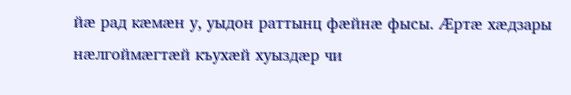йæ рад кæмæн у, уыдон раттынц фæйнæ фысы. Æртæ хæдзары нæлгоймæгтæй къухæй хуыздæр чи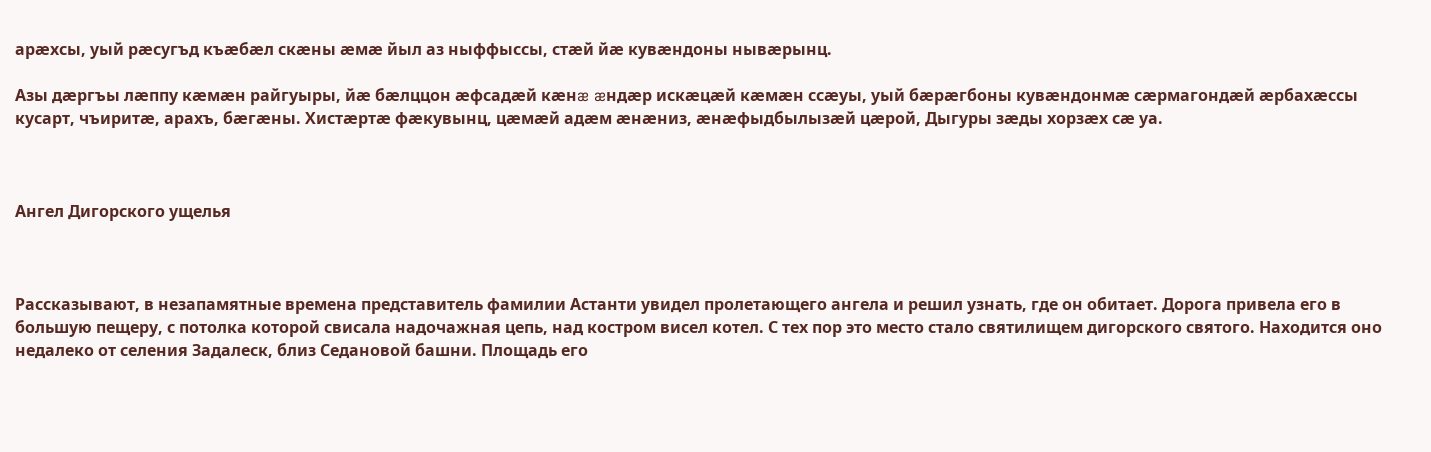арæхсы, уый рæсугъд къæбæл скæны æмæ йыл аз ныффыссы, стæй йæ кувæндоны нывæрынц.

Азы дæргъы лæппу кæмæн райгуыры, йæ бæлццон æфсадæй кæнæ æндæр искæцæй кæмæн ссæуы, уый бæрæгбоны кувæндонмæ сæрмагондæй æрбахæссы кусарт, чъиритæ, арахъ, бæгæны. Хистæртæ фæкувынц, цæмæй адæм æнæниз, æнæфыдбылызæй цæрой, Дыгуры зæды хорзæх сæ уа.



Ангел Дигорского ущелья



Рассказывают, в незапамятные времена представитель фамилии Астанти увидел пролетающего ангела и решил узнать, где он обитает. Дорога привела его в большую пещеру, с потолка которой свисала надочажная цепь, над костром висел котел. С тех пор это место стало святилищем дигорского святого. Находится оно недалеко от селения Задалеск, близ Седановой башни. Площадь его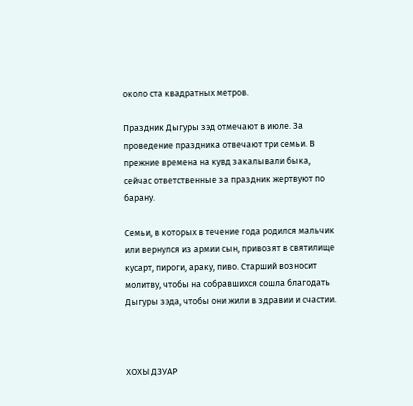около ста квадратных метров.

Праздник Дыгуры зэд отмечают в июле. За проведение праздника отвечают три семьи. В прежние времена на кувд закалывали быка, сейчас ответственные за праздник жертвуют по барану.

Семьи, в которых в течение года родился мальчик или вернулся из армии сын, привозят в святилище кусарт, пироги, араку, пиво. Старший возносит молитву, чтобы на собравшихся сошла благодать Дыгуры зэда, чтобы они жили в здравии и счастии.



ХОХЫ ДЗУАР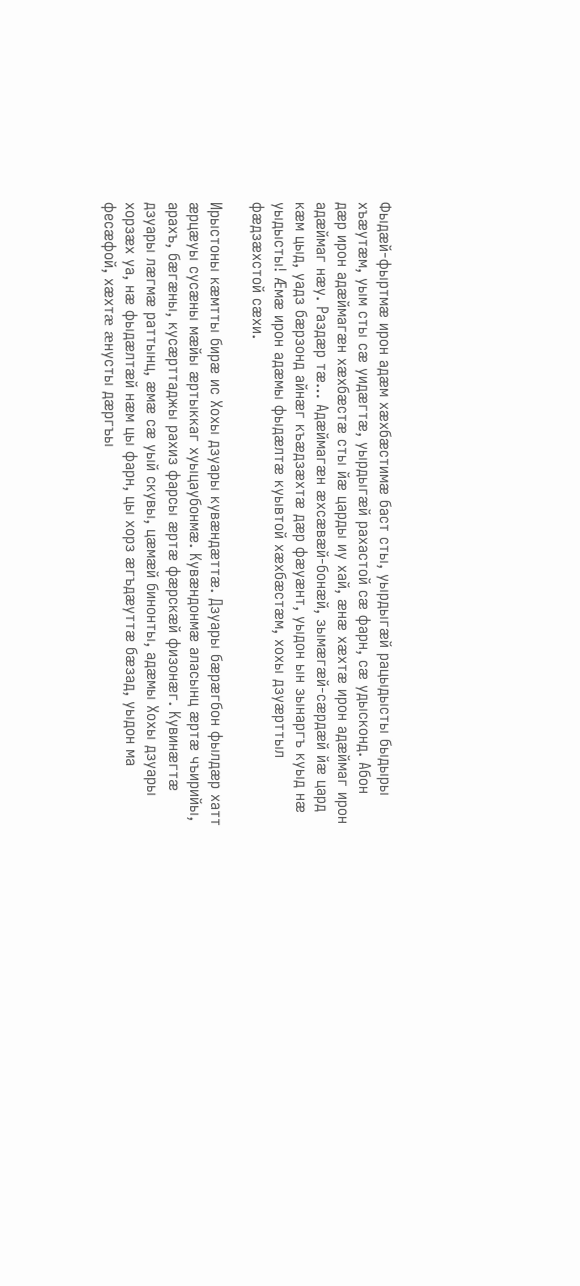Фыдæй-фыртмæ ирон адæм хæхбæстимæ баст сты, уырдыгæй рацыдысты быдыры хъæутæм, уым сты сæ уидæгтæ, уырдыгæй рахастой сæ фарн, сæ удысконд. Абон дæр ирон адæймагæн хæхбæстæ сты йæ царды иу хай, æнæ хæхтæ ирон адæймаг ирон адæймаг нæу. Раздæр тæ… Адæймагæн æхсæвæй-бонæй, зымæгæй-сæрдæй йæ цард кæм цыд, уадз бæрзонд айнæг къæдзæхтæ дæр фæуæнт, уыдон ын зынаргъ куыд нæ уыдысты! Æмæ ирон адæмы фыдæлтæ куывтой хæхбæстæм, хохы дзуæрттыл фæдзæхстой сæхи.

Ирыстоны кæмтты бирæ ис Хохы дзуары кувæндæттæ. Дзуары бæрæгбон фылдæр хатт æрцæуы сусæны мæйы æртыккаг хуыцаубонмæ. Кувæндонмæ аласынц æртæ чъирийы, арахъ, бæгæны, кусæрттаджы рахиз фарсы æртæ фæрскæй физонæг. Кувинæгтæ дзуары лæгмæ раттынц, æмæ сæ уый скувы, цæмæй бинонты, адæмы Хохы дзуары хорзæх уа, нæ фыдæлтæй нæм цы фарн, цы хорз æгъдæуттæ бæзад, уыдон ма фесæфой, хæхтæ æнусты дæргъы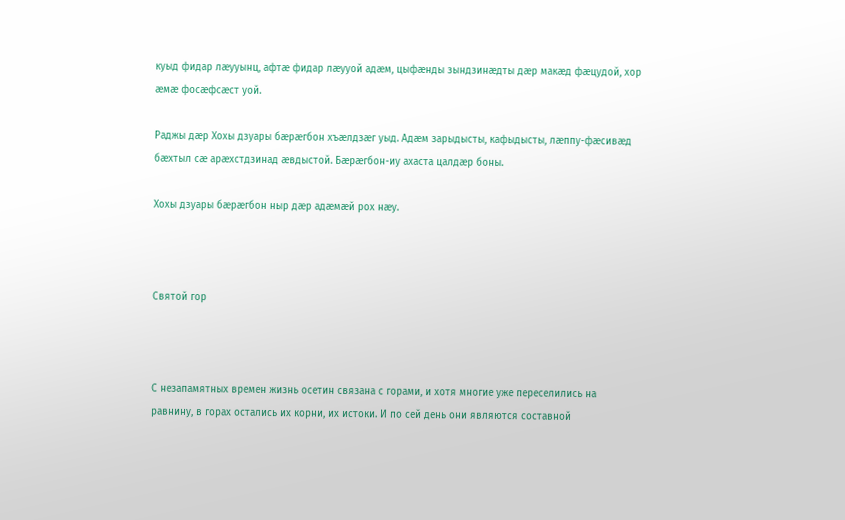куыд фидар лæууынц, афтæ фидар лæууой адæм, цыфæнды зындзинæдты дæр макæд фæцудой, хор æмæ фосæфсæст уой.

Раджы дæр Хохы дзуары бæрæгбон хъæлдзæг уыд. Адæм зарыдысты, кафыдысты, лæппу-фæсивæд бæхтыл сæ арæхстдзинад æвдыстой. Бæрæгбон-иу ахаста цалдæр боны.

Хохы дзуары бæрæгбон ныр дæр адæмæй рох нæу.



Святой гор



С незапамятных времен жизнь осетин связана с горами, и хотя многие уже переселились на равнину, в горах остались их корни, их истоки. И по сей день они являются составной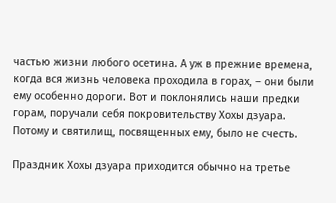частью жизни любого осетина. А уж в прежние времена, когда вся жизнь человека проходила в горах, – они были ему особенно дороги. Вот и поклонялись наши предки горам, поручали себя покровительству Хохы дзуара. Потому и святилищ, посвященных ему, было не счесть.

Праздник Хохы дзуара приходится обычно на третье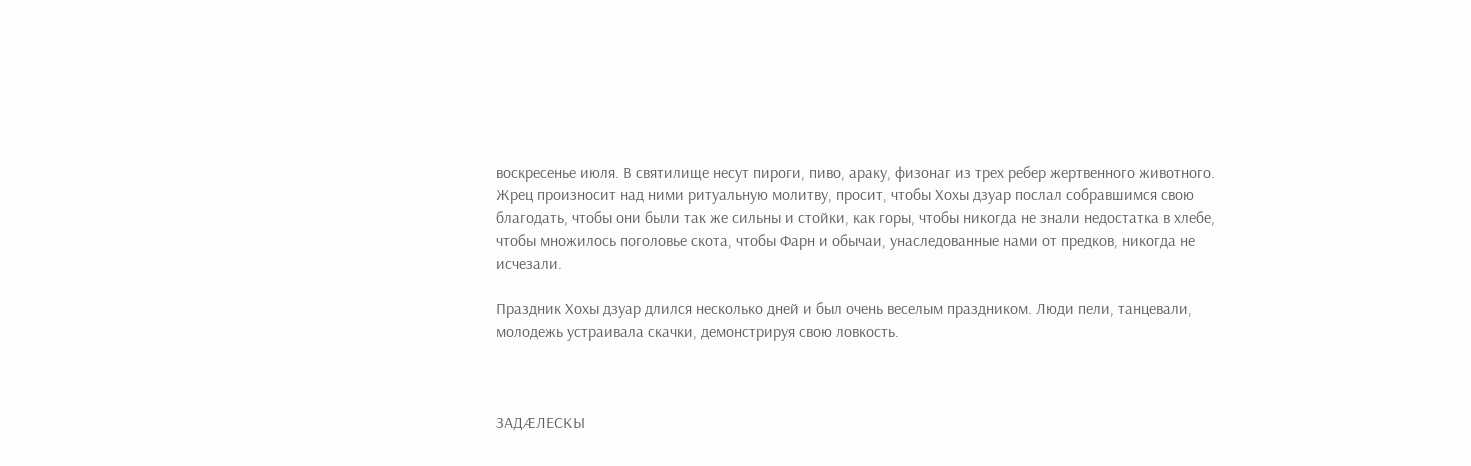воскресенье июля. В святилище несут пироги, пиво, араку, физонаг из трех ребер жертвенного животного. Жрец произносит над ними ритуальную молитву, просит, чтобы Хохы дзуар послал собравшимся свою благодать, чтобы они были так же сильны и стойки, как горы, чтобы никогда не знали недостатка в хлебе, чтобы множилось поголовье скота, чтобы Фарн и обычаи, унаследованные нами от предков, никогда не исчезали.

Праздник Хохы дзуар длился несколько дней и был очень веселым праздником. Люди пели, танцевали, молодежь устраивала скачки, демонстрируя свою ловкость.



ЗАДÆЛЕСКЫ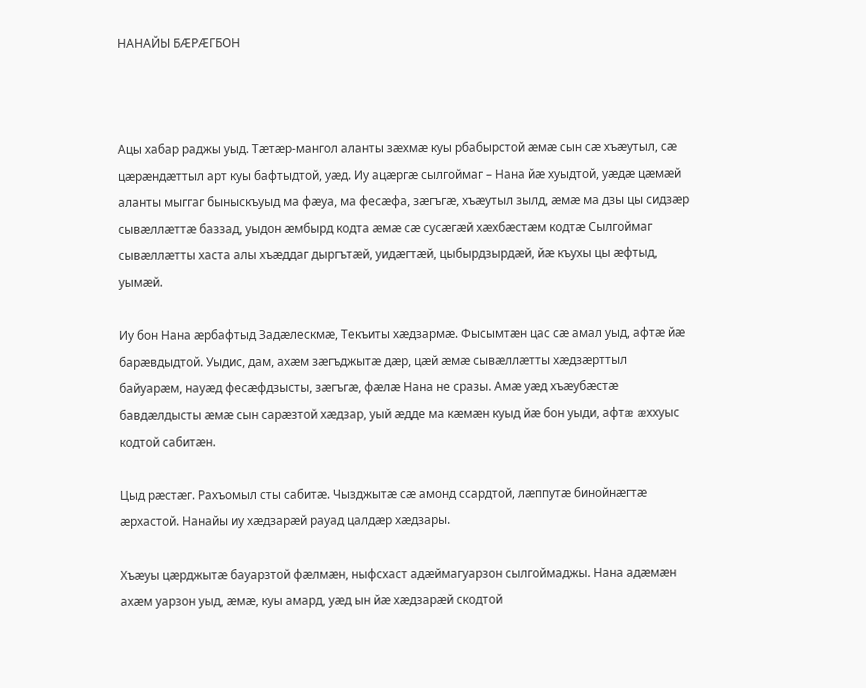НАНАЙЫ БÆРÆГБОН



Ацы хабар раджы уыд. Тæтæр-мангол аланты зæхмæ куы рбабырстой æмæ сын сæ хъæутыл, сæ цæрæндæттыл арт куы бафтыдтой, уæд. Иу ацæргæ сылгоймаг – Нана йæ хуыдтой, уæдæ цæмæй аланты мыггаг быныскъуыд ма фæуа, ма фесæфа, зæгъгæ, хъæутыл зылд, æмæ ма дзы цы сидзæр сывæллæттæ баззад, уыдон æмбырд кодта æмæ сæ сусæгæй хæхбæстæм кодтæ Сылгоймаг сывæллæтты хаста алы хъæддаг дыргътæй, уидæгтæй, цыбырдзырдæй, йæ къухы цы æфтыд, уымæй.

Иу бон Нана æрбафтыд Задæлескмæ, Текъиты хæдзармæ. Фысымтæн цас сæ амал уыд, афтæ йæ барæвдыдтой. Уыдис, дам, ахæм зæгъджытæ дæр, цæй æмæ сывæллæтты хæдзæрттыл байуарæм, науæд фесæфдзысты, зæгъгæ, фæлæ Нана не сразы. Амæ уæд хъæубæстæ бавдæлдысты æмæ сын сарæзтой хæдзар, уый æдде ма кæмæн куыд йæ бон уыди, афтæ æххуыс кодтой сабитæн.

Цыд рæстæг. Рахъомыл сты сабитæ. Чызджытæ сæ амонд ссардтой, лæппутæ бинойнæгтæ æрхастой. Нанайы иу хæдзарæй рауад цалдæр хæдзары.

Хъæуы цæрджытæ бауарзтой фæлмæн, ныфсхаст адæймагуарзон сылгоймаджы. Нана адæмæн ахæм уарзон уыд, æмæ, куы амард, уæд ын йæ хæдзарæй скодтой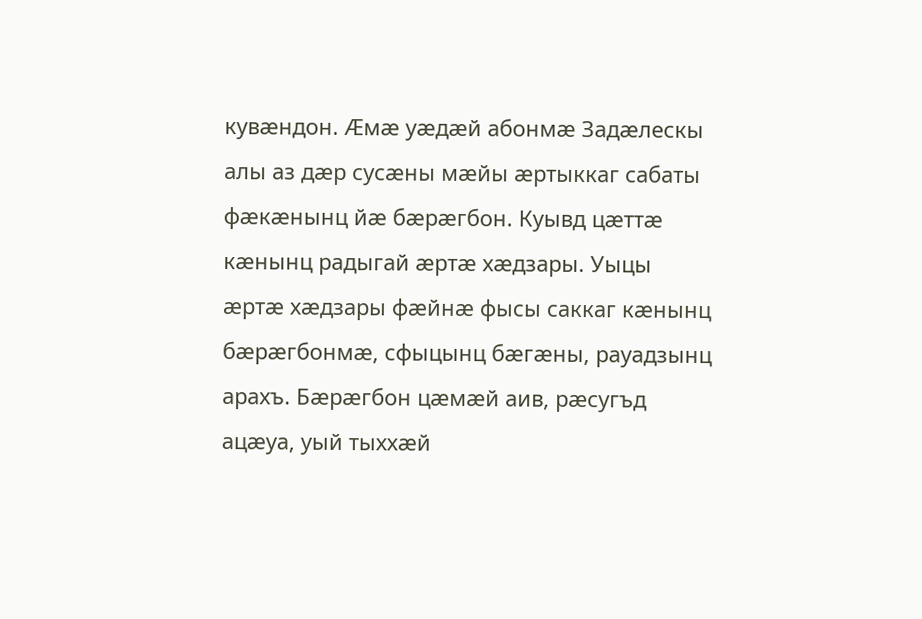кувæндон. Æмæ уæдæй абонмæ Задæлескы алы аз дæр сусæны мæйы æртыккаг сабаты фæкæнынц йæ бæрæгбон. Куывд цæттæ кæнынц радыгай æртæ хæдзары. Уыцы æртæ хæдзары фæйнæ фысы саккаг кæнынц бæрæгбонмæ, сфыцынц бæгæны, рауадзынц арахъ. Бæрæгбон цæмæй аив, рæсугъд ацæуа, уый тыххæй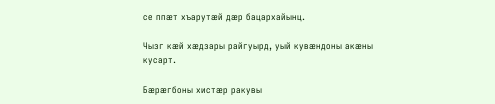се ппæт хъарутæй дæр бацархайынц.

Чызг кæй хæдзары райгуырд, уый кувæндоны акæны кусарт.

Бæрæгбоны хистæр ракувы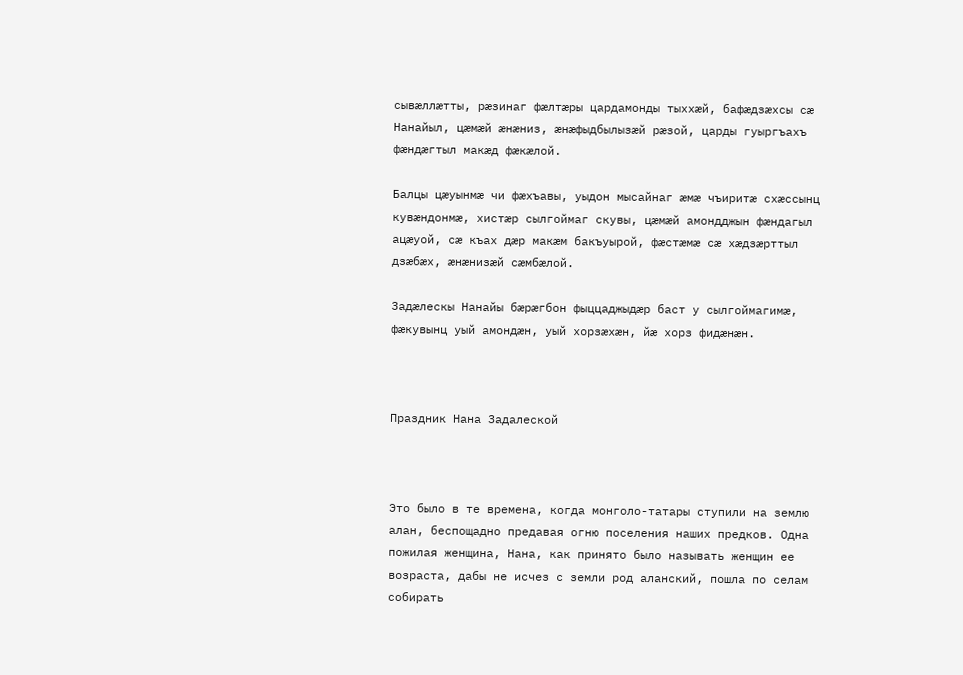сывæллæтты, рæзинаг фæлтæры цардамонды тыххæй, бафæдзæхсы сæ Нанайыл, цæмæй æнæниз, æнæфыдбылызæй рæзой, царды гуыргъахъ фæндæгтыл макæд фæкæлой.

Балцы цæуынмæ чи фæхъавы, уыдон мысайнаг æмæ чъиритæ схæссынц кувæндонмæ, хистæр сылгоймаг скувы, цæмæй амондджын фæндагыл ацæуой, сæ къах дæр макæм бакъуырой, фæстæмæ сæ хæдзæрттыл дзæбæх, æнæнизæй сæмбæлой.

Задæлескы Нанайы бæрæгбон фыццаджыдæр баст у сылгоймагимæ, фæкувынц уый амондæн, уый хорзæхæн, йæ хорз фидæнæн.



Праздник Нана Задалеской



Это было в те времена, когда монголо-татары ступили на землю алан, беспощадно предавая огню поселения наших предков. Одна пожилая женщина, Нана, как принято было называть женщин ее возраста, дабы не исчез с земли род аланский, пошла по селам собирать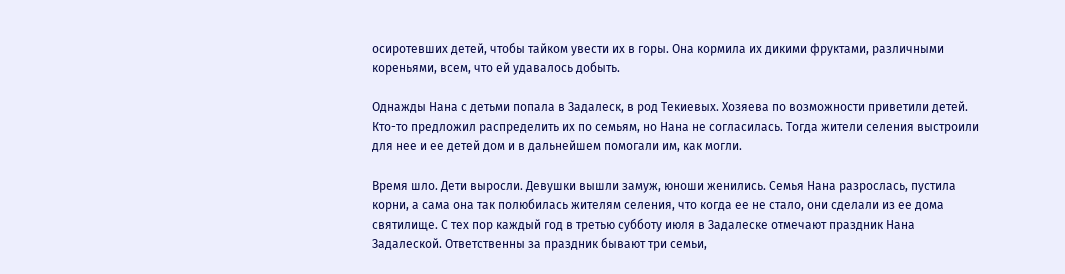осиротевших детей, чтобы тайком увести их в горы. Она кормила их дикими фруктами, различными кореньями, всем, что ей удавалось добыть.

Однажды Нана с детьми попала в Задалеск, в род Текиевых. Хозяева по возможности приветили детей. Кто-то предложил распределить их по семьям, но Нана не согласилась. Тогда жители селения выстроили для нее и ее детей дом и в дальнейшем помогали им, как могли.

Время шло. Дети выросли. Девушки вышли замуж, юноши женились. Семья Нана разрослась, пустила корни, а сама она так полюбилась жителям селения, что когда ее не стало, они сделали из ее дома святилище. С тех пор каждый год в третью субботу июля в Задалеске отмечают праздник Нана Задалеской. Ответственны за праздник бывают три семьи,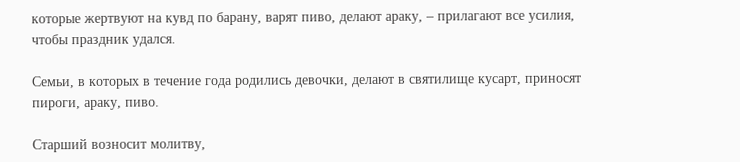которые жертвуют на кувд по барану, варят пиво, делают араку, – прилагают все усилия, чтобы праздник удался.

Семьи, в которых в течение года родились девочки, делают в святилище кусарт, приносят пироги, араку, пиво.

Старший возносит молитву,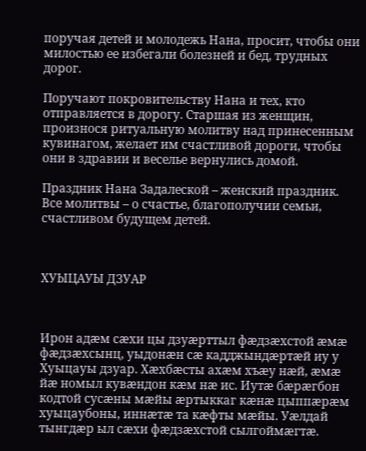поручая детей и молодежь Нана, просит, чтобы они милостью ее избегали болезней и бед, трудных дорог.

Поручают покровительству Нана и тех, кто отправляется в дорогу. Старшая из женщин, произнося ритуальную молитву над принесенным кувинагом, желает им счастливой дороги, чтобы они в здравии и веселье вернулись домой.

Праздник Нана Задалеской – женский праздник. Все молитвы – о счастье, благополучии семьи, счастливом будущем детей.



ХУЫЦАУЫ ДЗУАР



Ирон адæм сæхи цы дзуæрттыл фæдзæхстой æмæ фæдзæхсынц, уыдонæн сæ кадджындæртæй иу у Хуыцауы дзуар. Хæхбæсты ахæм хъæу нæй, æмæ йæ номыл кувæндон кæм нæ ис. Иутæ бæрæгбон кодтой сусæны мæйы æртыккаг кæнæ цыппæрæм хуыцаубоны, иннæтæ та кæфты мæйы. Уæлдай тынгдæр ыл сæхи фæдзæхстой сылгоймæгтæ.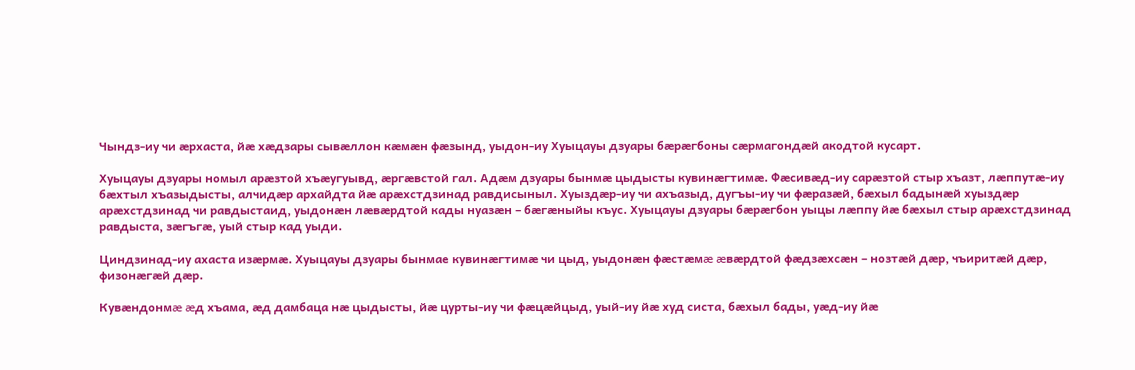Чындз-иу чи æрхаста, йæ хæдзары сывæллон кæмæн фæзынд, уыдон-иу Хуыцауы дзуары бæрæгбоны сæрмагондæй акодтой кусарт.

Хуыцауы дзуары номыл арæзтой хъæугуывд, æргæвстой гал. Адæм дзуары бынмæ цыдысты кувинæгтимæ. Фæсивæд-иу сарæзтой стыр хъазт, лæппутæ-иу бæхтыл хъазыдысты, алчидæр архайдта йæ арæхстдзинад равдисыныл. Хуыздæр-иу чи ахъазыд, дугъы-иу чи фæразæй, бæхыл бадынæй хуыздæр арæхстдзинад чи равдыстаид, уыдонæн лæвæрдтой кады нуазæн – бæгæныйы къус. Хуыцауы дзуары бæрæгбон уыцы лæппу йæ бæхыл стыр арæхстдзинад равдыста, зæгъгæ, уый стыр кад уыди.

Циндзинад-иу ахаста изæрмæ. Хуыцауы дзуары бынмае кувинæгтимæ чи цыд, уыдонæн фæстæмæ æвæрдтой фæдзæхсæн – нозтæй дæр, чъиритæй дæр, физонæгæй дæр.

Кувæндонмæ æд хъама, æд дамбаца нæ цыдысты, йæ цурты-иу чи фæцæйцыд, уый-иу йæ худ систа, бæхыл бады, уæд-иу йæ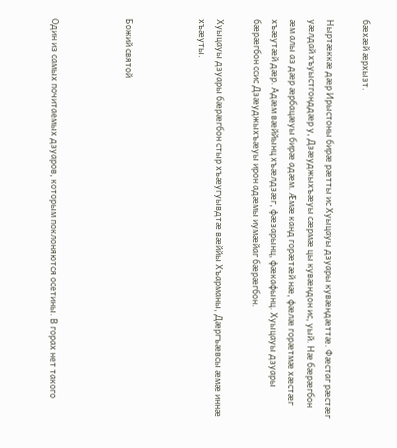бæхæй æрхызт.

Ныртæккæ дæр Ирыстоны бирæ рæтты ис Хуыцауы дзуары кувæндæттæ. Фæстаг рæстæг уæлдай хъуыстгонддæр у, Дзæуджыхъæуы сæрмæ цы кувæндон ис, уый. Hæ бæрæгбон æм алы аз дæр æрбацæуы бирæ адæм. Æмæ канд горæтæй нæ, фæлæ горæтмæ хæстæг хъæутæй дæр. Адæм вæййынц хъæлдзæг, фæзарынц, фæкафынц. Хуыцауы дзуары бæрæгбон ссис Дзæуджыхъæуы ирон адæмы иумæйаг бæрæгбон.

Хуыцауы дзуары бæрæгбон стыр хъæугуывдтæ вæййы Хъарманы, Дæргъæвсы æмæ иннæ хъæуты.



Божий святой



Один из самых почитаемых дзуаров, которым поклоняются осетины. В горах нет такого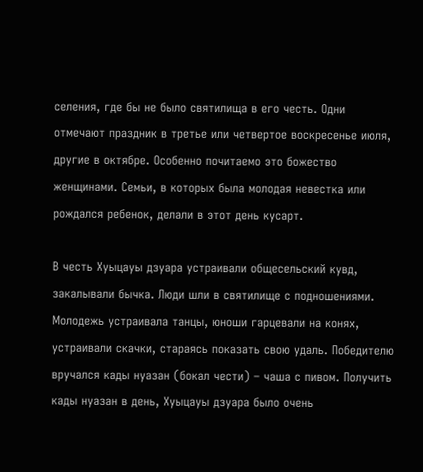селения, где бы не было святилища в его честь. Одни отмечают праздник в третье или четвертое воскресенье июля, другие в октябре. Особенно почитаемо это божество женщинами. Семьи, в которых была молодая невестка или рождался ребенок, делали в этот день кусарт.

В честь Хуыцауы дзуара устраивали общесельский кувд, закалывали бычка. Люди шли в святилище с подношениями. Молодежь устраивала танцы, юноши гарцевали на конях, устраивали скачки, стараясь показать свою удаль. Победителю вручался кады нуазан (бокал чести) – чаша с пивом. Получить кады нуазан в день, Хуыцауы дзуара было очень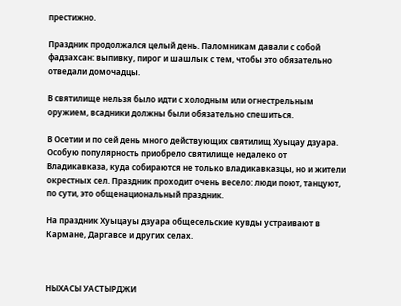престижно.

Праздник продолжался целый день. Паломникам давали с собой фадзахсан: выпивку, пирог и шашлык с тем, чтобы это обязательно отведали домочадцы.

В святилище нельзя было идти с холодным или oгнестрельным оружием, всадники должны были обязательно спешиться.

В Осетии и по сей день много действующих святилищ Хуыцау дзуара. Особую популярность приобрело святилище недалеко от Владикавказа, куда собираются не только владикавказцы, но и жители окрестных сел. Праздник проходит очень весело: люди поют, танцуют, по сути, это общенациональный праздник.

На праздник Хуыцауы дзуара общесельские кувды устраивают в Кармане, Даргавсе и других селах.



НЫХАСЫ УАСТЫРДЖИ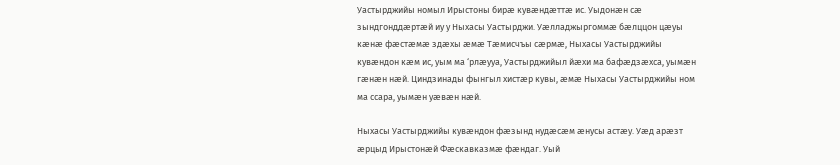Уастырджийы номыл Ирыстоны бирæ кувæндæттæ ис. Уыдонæн сæ зындгонддæртæй иу у Ныхасы Уастырджи. Уæлладжыргоммæ бæлццон цæуы кæнæ фæстæмæ здæхы æмæ Тæмисчъы сæрмæ, Ныхасы Уастырджийы кувæндон кæм ис, уым ма ‘рлæууа, Уастырджийыл йæхи ма бафæдзæхса, уымæн гæнæн нæй. Циндзинады фынгыл хистæр кувы, æмæ Ныхасы Уастырджийы ном ма ссара, уымæн уæвæн нæй.

Ныхасы Уастырджийы кувæндон фæзынд нудæсæм æнусы астæу. Уæд арæзт æрцыд Ирыстонæй Фæскавказмæ фæндаг. Уый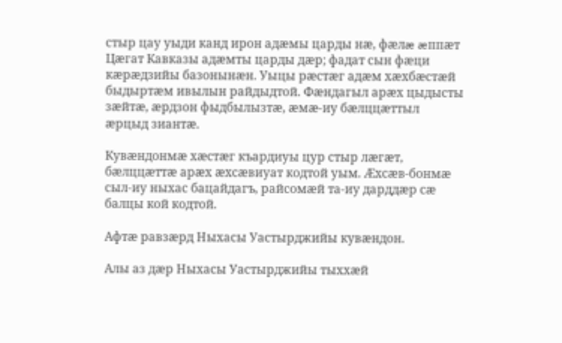стыр цау уыди канд ирон адæмы царды нæ, фæлæ æппæт Цæгат Кавказы адæмты царды дæр; фадат сын фæци кæрæдзийы базонынæн. Уыцы рæстæг адæм хæхбæстæй быдыртæм ивылын райдыдтой. Фæндагыл арæх цыдысты зæйтæ, æрдзон фыдбылызтæ, æмæ-иу бæлццæттыл æрцыд зиантæ.

Кувæндонмæ хæстæг къардиуы цур стыр лæгæт, бæлццæттæ арæх æхсæвиуат кодтой уым. Æхсæв-бонмæ сыл-иу ныхас бацайдагъ, райсомæй та-иу дарддæр сæ балцы кой кодтой.

Афтæ равзæрд Ныхасы Уастырджийы кувæндон.

Алы аз дæр Ныхасы Уастырджийы тыххæй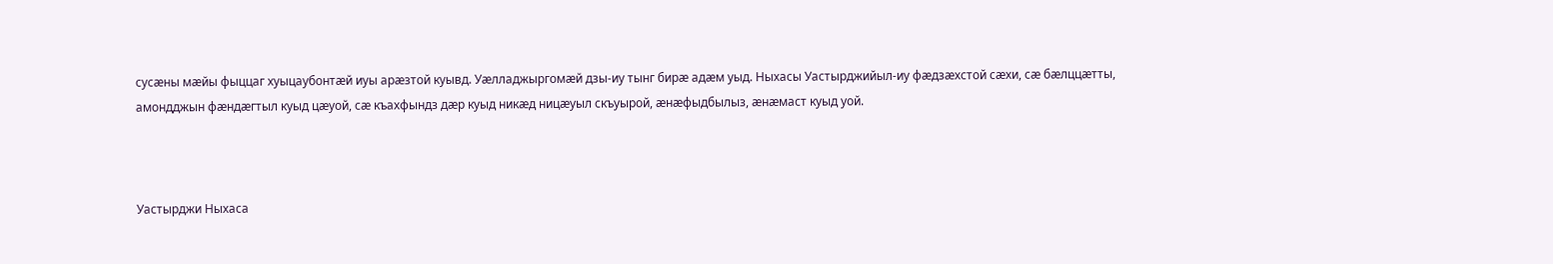сусæны мæйы фыццаг хуыцаубонтæй иуы арæзтой куывд. Уæлладжыргомæй дзы-иу тынг бирæ адæм уыд. Ныхасы Уастырджийыл-иу фæдзæхстой сæхи, сæ бæлццæтты, амондджын фæндæгтыл куыд цæуой, сæ къахфындз дæр куыд никæд ницæуыл скъуырой, æнæфыдбылыз, æнæмаст куыд уой.



Уастырджи Ныхаса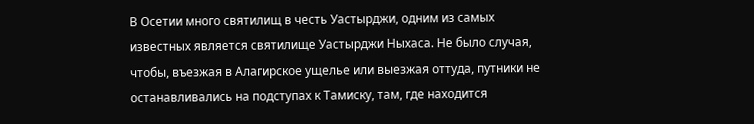В Осетии много святилищ в честь Уастырджи, одним из самых известных является святилище Уастырджи Ныхаса. Не было случая, чтобы, въезжая в Алагирское ущелье или выезжая оттуда, путники не останавливались на подступах к Тамиску, там, где находится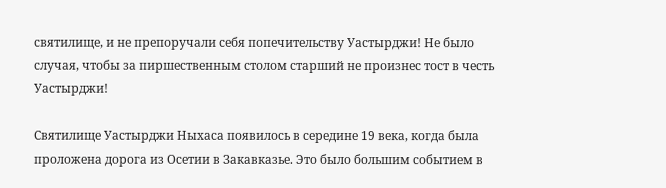святилище, и не препоручали себя попечительству Уастырджи! Не было случая, чтобы за пиршественным столом старший не произнес тост в честь Уастырджи!

Святилище Уастырджи Ныхаса появилось в середине 19 века, когда была проложена дорога из Осетии в Закавказье. Это было большим событием в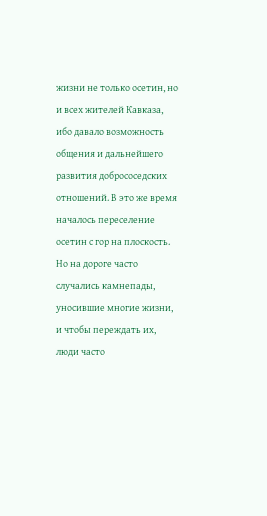жизни не только осетин, но и всех жителей Кавказа, ибо давало возможность общения и дальнейшего развития добрососедских отношений. В это же время началось переселение осетин с гор на плоскость. Но на дороге часто случались камнепады, уносившие многие жизни, и чтобы переждать их, люди часто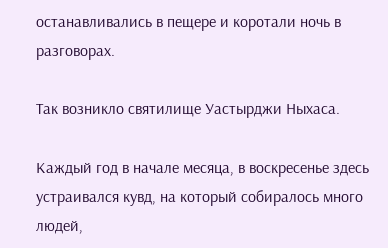останавливались в пещере и коротали ночь в разговорах.

Так возникло святилище Уастырджи Ныхаса.

Каждый год в начале месяца, в воскресенье здесь устраивался кувд, на который собиралось много людей,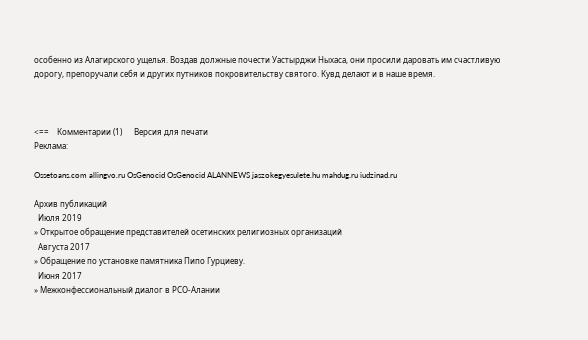особенно из Алагирского ущелья. Воздав должные почести Уастырджи Ныхаса, они просили даровать им счастливую дорогу, препоручали себя и других путников покровительству святого. Кувд делают и в наше время.



<==    Комментарии (1)      Версия для печати
Реклама:

Ossetoans.com allingvo.ru OsGenocid OsGenocid ALANNEWS jaszokegyesulete.hu mahdug.ru iudzinad.ru

Архив публикаций
  Июля 2019
» Открытое обращение представителей осетинских религиозных организаций
  Августа 2017
» Обращение по установке памятника Пипо Гурциеву.
  Июня 2017
» Межконфессиональный диалог в РСО-Алании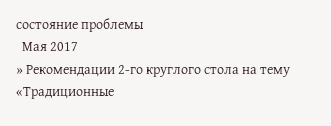состояние проблемы
  Мая 2017
» Рекомендации 2-го круглого стола на тему «Традиционные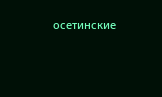осетинские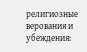религиозные верования и убеждения: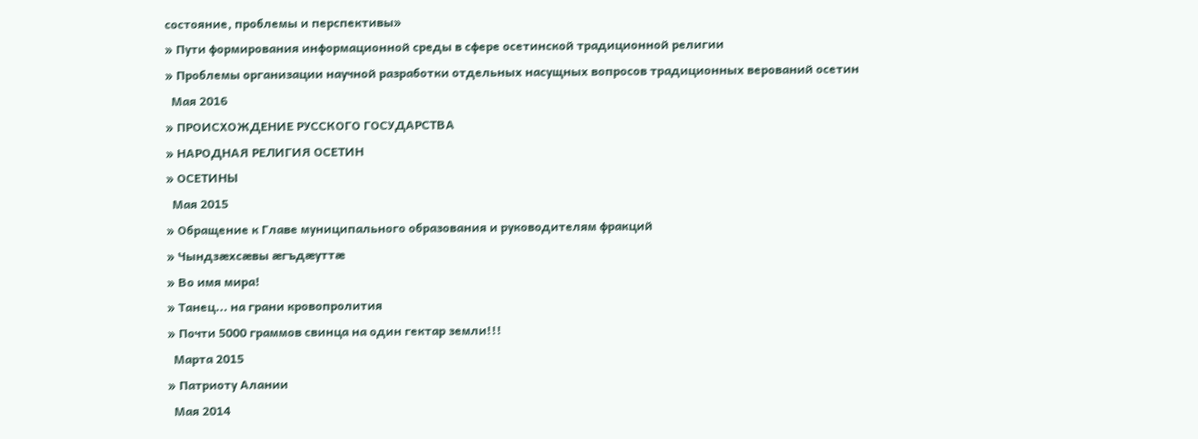состояние, проблемы и перспективы»
» Пути формирования информационной среды в сфере осетинской традиционной религии
» Проблемы организации научной разработки отдельных насущных вопросов традиционных верований осетин
  Мая 2016
» ПРОИСХОЖДЕНИЕ РУССКОГО ГОСУДАРСТВА
» НАРОДНАЯ РЕЛИГИЯ ОСЕТИН
» ОСЕТИНЫ
  Мая 2015
» Обращение к Главе муниципального образования и руководителям фракций
» Чындзӕхсӕвы ӕгъдӕуттӕ
» Во имя мира!
» Танец... на грани кровопролития
» Почти 5000 граммов свинца на один гектар земли!!!
  Марта 2015
» Патриоту Алании
  Мая 2014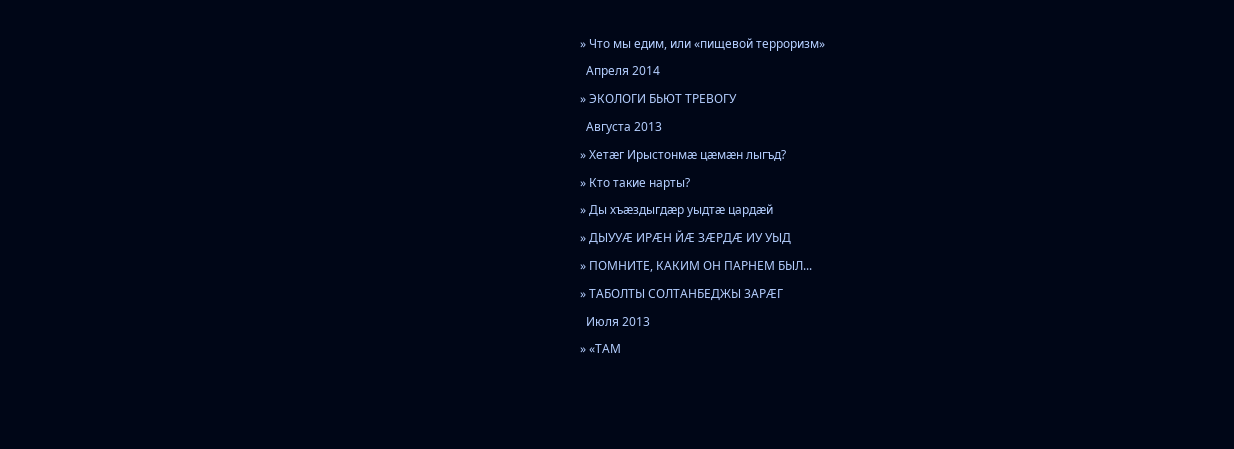» Что мы едим, или «пищевой терроризм»
  Апреля 2014
» ЭКОЛОГИ БЬЮТ ТРЕВОГУ
  Августа 2013
» Хетӕг Ирыстонмӕ цӕмӕн лыгъд?
» Кто такие нарты?
» Ды хъæздыгдæр уыдтæ цардæй
» ДЫУУӔ ИРӔН ЙӔ ЗӔРДӔ ИУ УЫД
» ПОМНИТЕ, КАКИМ ОН ПАРНЕМ БЫЛ...
» ТАБОЛТЫ СОЛТАНБЕДЖЫ 3АРӔГ
  Июля 2013
» «ТАМ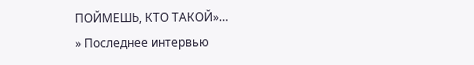ПОЙМЕШЬ, КТО ТАКОЙ»…
» Последнее интервью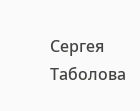Сергея Таболова